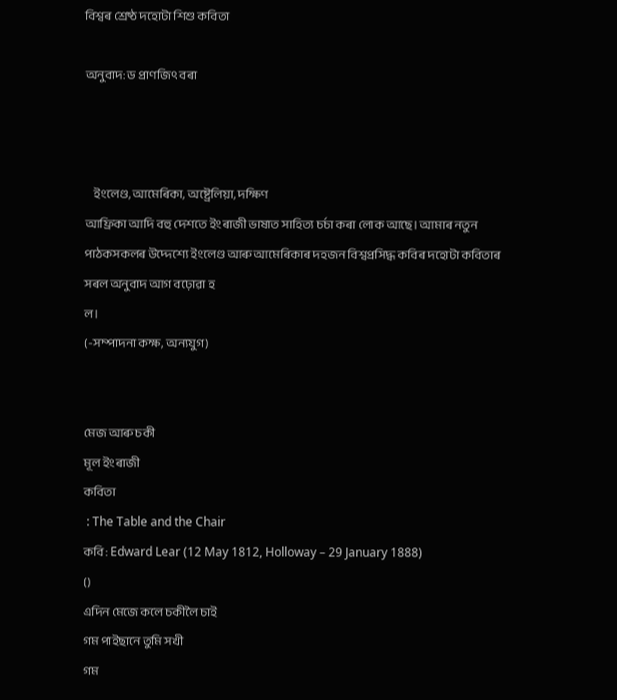বিশ্বৰ শ্ৰেষ্ঠ দহোটা শিশু কবিতা

অনুবাদ: ড প্ৰাণজিৎ বৰা



    ইংলেণ্ড, আমেৰিকা, অষ্ট্ৰেলিয়া, দক্ষিণ
আফ্ৰিকা আদি বহু দেশতে ইংৰাজী ভাষাত সাহিত্য চৰ্চা কৰা লোক আছে। আমাৰ নতুন
পাঠকসকলৰ উদ্দেশ্যে ইংলেণ্ড আৰু আমেৰিকাৰ দহজন বিশ্বপ্ৰসিদ্ধ কবিৰ দহোটা কবিতাৰ
সৰল অনুবাদ আগ বঢ়োৱা হ
ল।
(-সম্পাদনা কক্ষ, অন্যযুগ)


মেজ আৰু চকী
মূল ইংৰাজী
কবিতা
 : The Table and the Chair
কবি : Edward Lear (12 May 1812, Holloway – 29 January 1888)
()
এদিন মেজে কলে চকীলৈ চাই
গম পাইছানে তুমি সখী
গম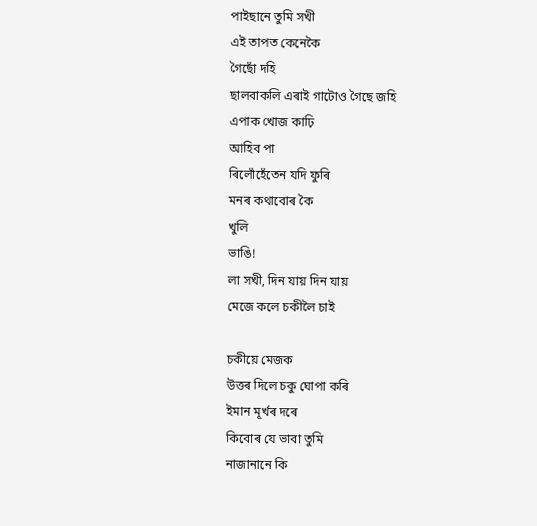পাইছানে তুমি সখী
এই তাপত কেনেকৈ
গৈছোঁ দহি
ছালবাকলি এৰাই গাটোও গৈছে জহি
এপাক খোজ কাঢ়ি
আহিব পা
ৰিলোঁহেঁতেন যদি ফুৰি
মনৰ কথাবোৰ কৈ
খুলি
ভাঙি!
লা সখী, দিন যায় দিন যায়
মেজে কলে চকীলৈ চাই

চকীয়ে মেজক
উত্তৰ দিলে চকু ঘোপা কৰি
ইমান মূৰ্খৰ দৰে
কিবোৰ যে ভাবা তুমি
নাজানানে কি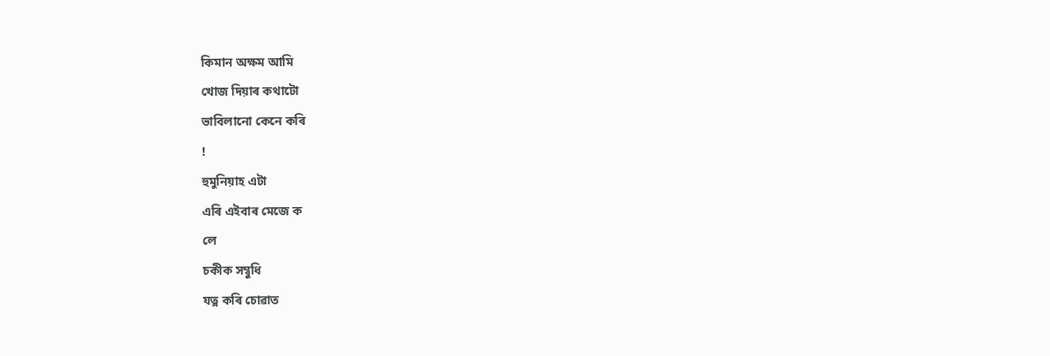কিমান অক্ষম আমি
খোজ দিয়াৰ কথাটো
ভাবিলানো কেনে কৰি
!
হুমুনিয়াহ এটা
এৰি এইবাৰ মেজে ক
লে
চকীক সম্বুধি
যত্ন কৰি চোৱাত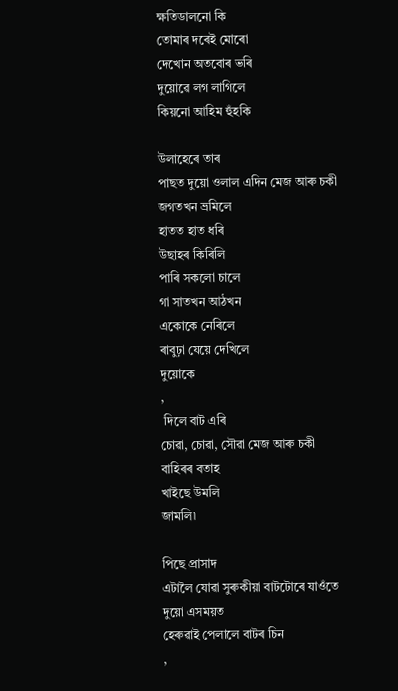ক্ষতিডালনো কি
তোমাৰ দৰেই মোৰো
দেখোন অতবোৰ ভৰি
দুয়োৱে লগ লাগিলে
কিয়নো আহিম হুঁহকি

উলাহেৰে তাৰ
পাছত দুয়ো ওলাল এদিন মেজ আৰু চকী
জগতখন ভ্ৰমিলে
হাতত হাত ধৰি
উছাহৰ কিৰিলি
পাৰি সকলো চালে
গা সাতখন আঠখন
একোকে নেৰিলে
ৰাবুঢ়া যেয়ে দেখিলে
দুয়োকে
,
 দিলে বাট এৰি
চোৱা, চোৱা, সৌৱা মেজ আৰু চকী
বাহিৰৰ বতাহ
খাইছে উমলি
জামলি৷

পিছে প্ৰাসাদ
এটালৈ যোৱা সুৰুকীয়া বাটটোৰে যাওঁতে
দুয়ো এসময়ত
হেৰুৱাই পেলালে বাটৰ চিন
,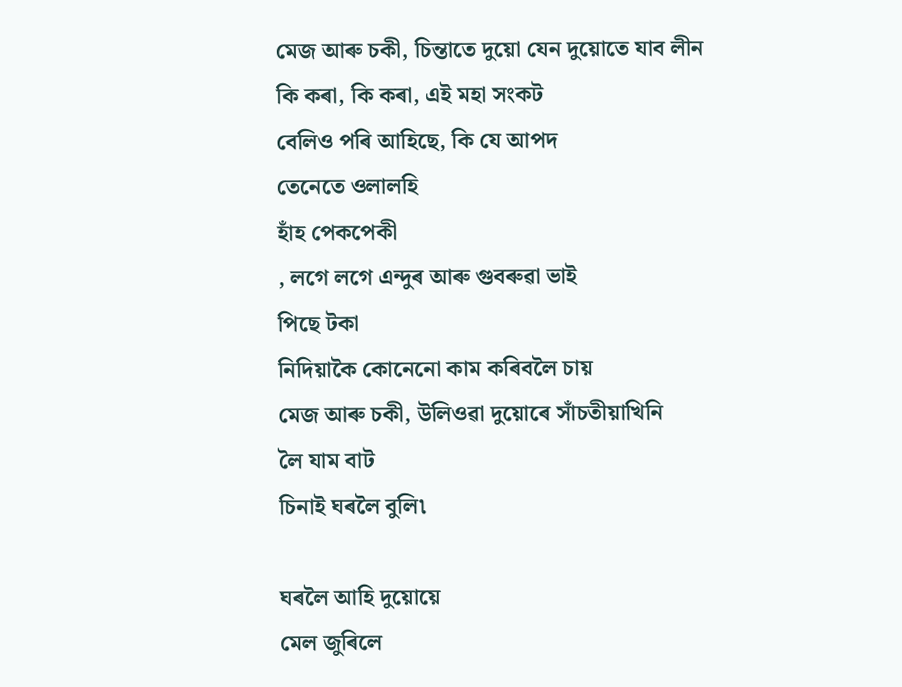মেজ আৰু চকী, চিন্তাতে দুয়ো যেন দুয়োতে যাব লীন
কি কৰা, কি কৰা, এই মহা সংকট
বেলিও পৰি আহিছে, কি যে আপদ
তেনেতে ওলালহি
হাঁহ পেকপেকী
, লগে লগে এন্দুৰ আৰু গুবৰুৱা ভাই
পিছে টকা
নিদিয়াকৈ কোনেনো কাম কৰিবলৈ চায়
মেজ আৰু চকী, উলিওৱা দুয়োৰে সাঁচতীয়াখিনি
লৈ যাম বাট
চিনাই ঘৰলৈ বুলি৷

ঘৰলৈ আহি দুয়োয়ে
মেল জুৰিলে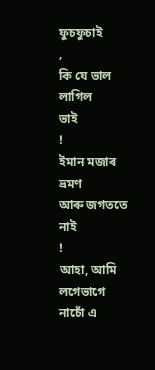ফুচফুচাই
,
কি যে ভাল লাগিল
ভাই
!
ইমান মজাৰ ভ্ৰমণ
আৰু জগততে নাই
!
আহা, আমি লগেভাগে
নাচোঁ এ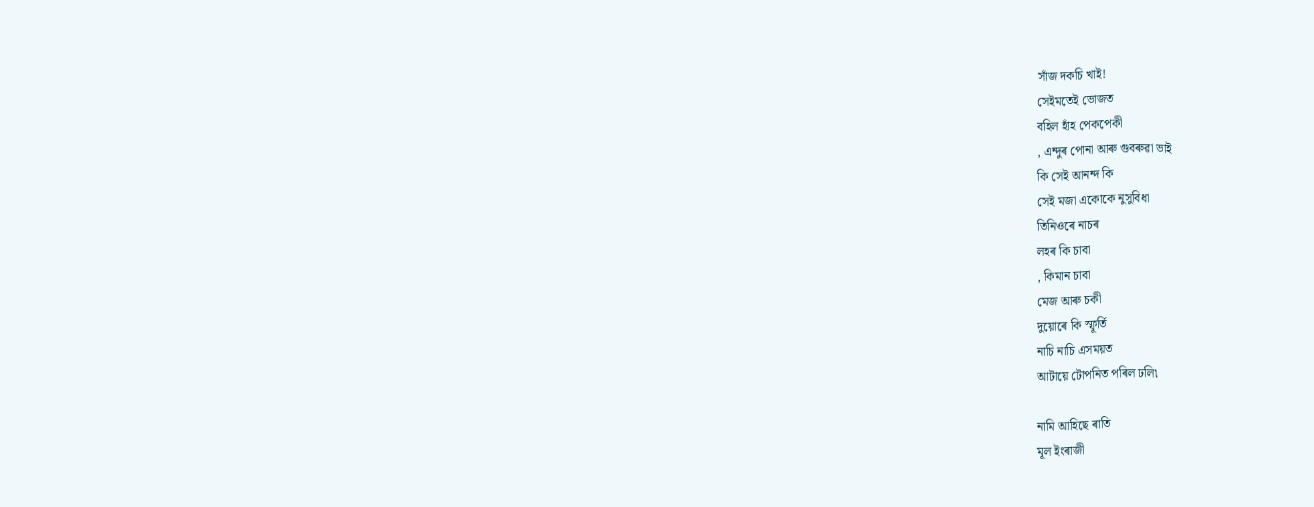সাঁজ দকচি খাই!
সেইমতেই ভোজত
বহিল হাঁহ পেকপেকী
, এন্দুৰ পোনা আৰু গুবৰুৱা ভাই
কি সেই আনন্দ কি
সেই মজা একোকে নুসুবিধা
তিনিওৰে নাচৰ
লহৰ কি চাবা
, কিমান চাবা
মেজ আৰু চকী
দুয়োৰে কি স্ফূৰ্তি
নাচি নাচি এসময়ত
আটায়ে টোপনিত পৰিল ঢলি৷

নামি আহিছে ৰাতি
মূল ইংৰাজী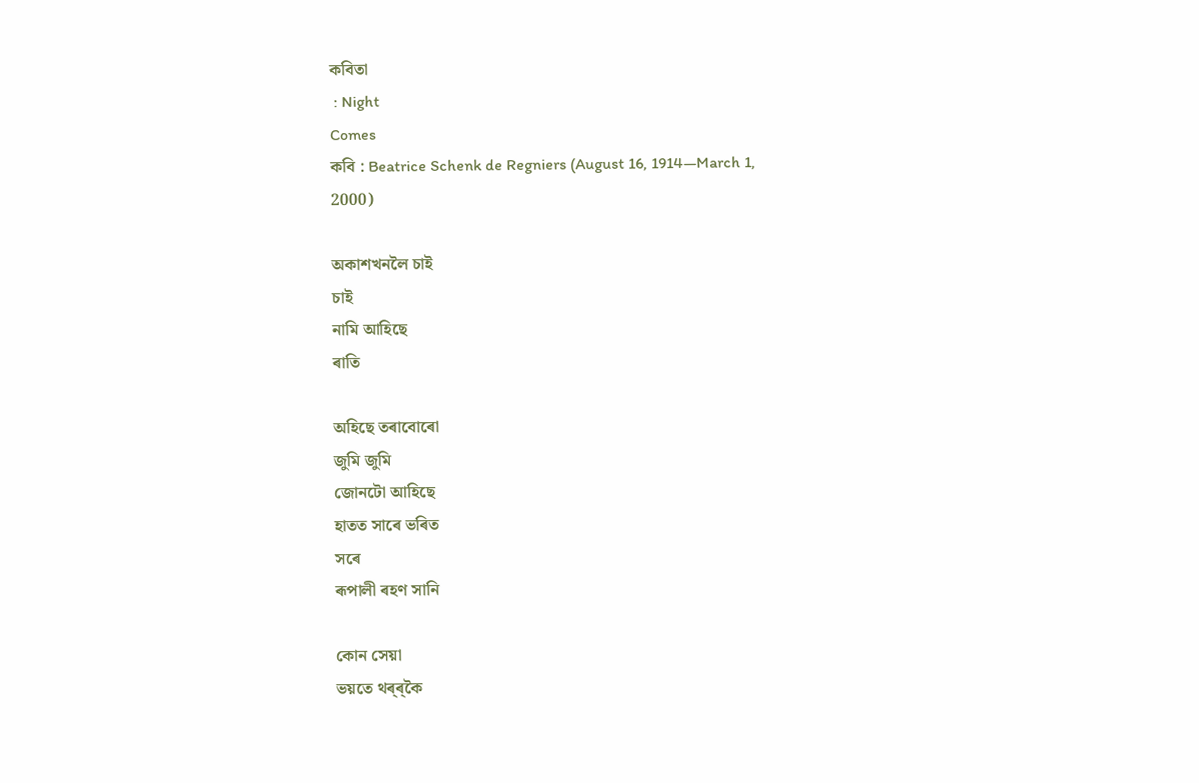কবিতা
 : Night
Comes
কবি : Beatrice Schenk de Regniers (August 16, 1914—March 1,
2000)

অকাশখনলৈ চাই
চাই
নামি আহিছে
ৰাতি

অহিছে তৰাবোৰো
জুমি জুমি
জোনটো আহিছে
হাতত সাৰে ভৰিত
সৰে
ৰূপালী ৰহণ সানি

কোন সেয়া
ভয়তে থৰ্‌ৰ্‌কৈ‍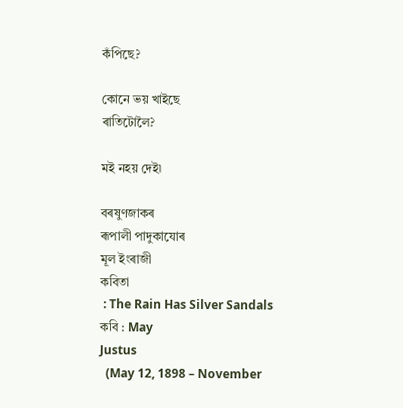কঁপিছে?

কোনে ভয় খাইছে
ৰাতিটোলৈ?

মই নহয় দেই৷

বৰষুণজাকৰ
ৰূপালী পাদুকাযোৰ
মূল ইংৰাজী
কবিতা
 : The Rain Has Silver Sandals
কবি : May
Justus
  (May 12, 1898 – November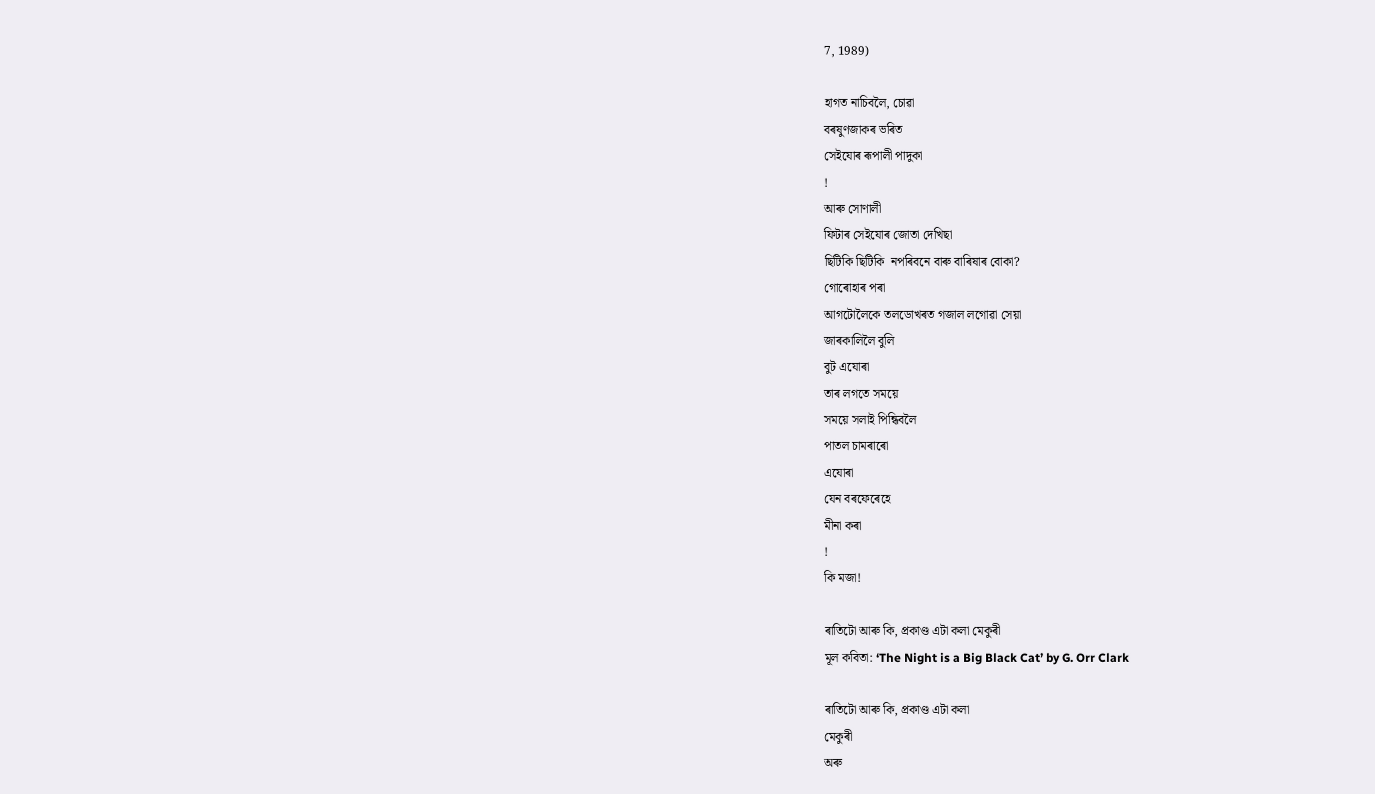7, 1989)

হাগত নাচিবলৈ, চোৱা
বৰষুণজাকৰ ভৰিত
সেইযোৰ ৰূপালী পাদুকা
!
আৰু সোণালী
ফিটাৰ সেইযোৰ জোতা দেখিছা
ছিটিকি ছিটিকি  নপৰিবনে বাৰু বাৰিষাৰ বোকা?
গোৰোহাৰ পৰা
আগটোলৈকে তলডোখৰত গজাল লগোৱা সেয়া
জাৰকালিলৈ বুলি
বুট এযোৰা
তাৰ লগতে সময়ে
সময়ে সলাই পিন্ধিবলৈ
পাতল চামৰাৰো
এযোৰা
যেন বৰফেৰেহে
মীনা কৰা
!
কি মজা!

ৰাতিটো আৰু কি, প্ৰকাণ্ড এটা কলা মেকুৰী
মূল কবিতা: ‘The Night is a Big Black Cat’ by G. Orr Clark

ৰাতিটো আৰু কি, প্ৰকাণ্ড এটা কলা
মেকুৰী
অৰু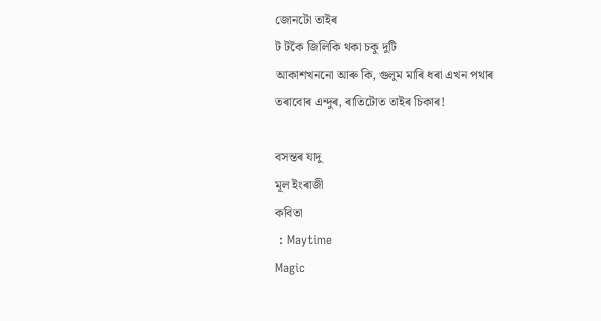জোনটো তাইৰ
ট টকৈ জিলিকি থকা চকু দুটি
আকাশখননো আৰু কি, গুলুম মাৰি ধৰা এখন পথাৰ
তৰাবোৰ এন্দুৰ, ৰাতিটোত তাইৰ চিকাৰ!

বসন্তৰ যাদু
মূল ইংৰাজী
কবিতা
 : Maytime
Magic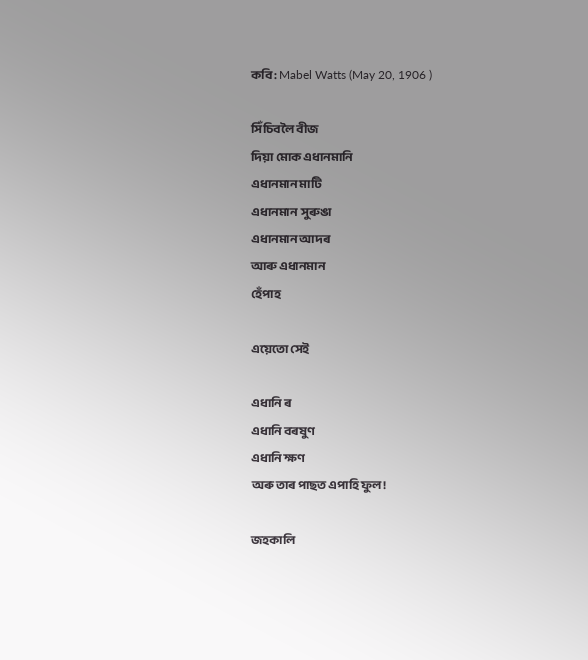কবি : Mabel Watts (May 20, 1906 )

সিঁচিবলৈ বীজ
দিয়া মোক এধানমানি
এধানমান মাটি
এধানমান  সুৰুঙা
এধানমান আদৰ
আৰু এধানমান
হেঁপাহ

এয়েতো সেই

এধানি ৰ
এধানি বৰষুণ
এধানি ক্ষণ
অৰু তাৰ পাছত এপাহি ফুল!

জহকালি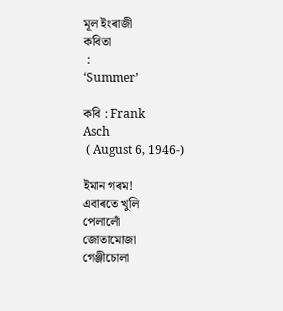মূল ইংৰাজী
কবিতা
 :
‘Summer’

কবি : Frank
Asch
 ( August 6, 1946-)

ইমান গৰম!
এবাৰতে খুলি
পেলালোঁ
জোতামোজা
গেঞ্জীচোলা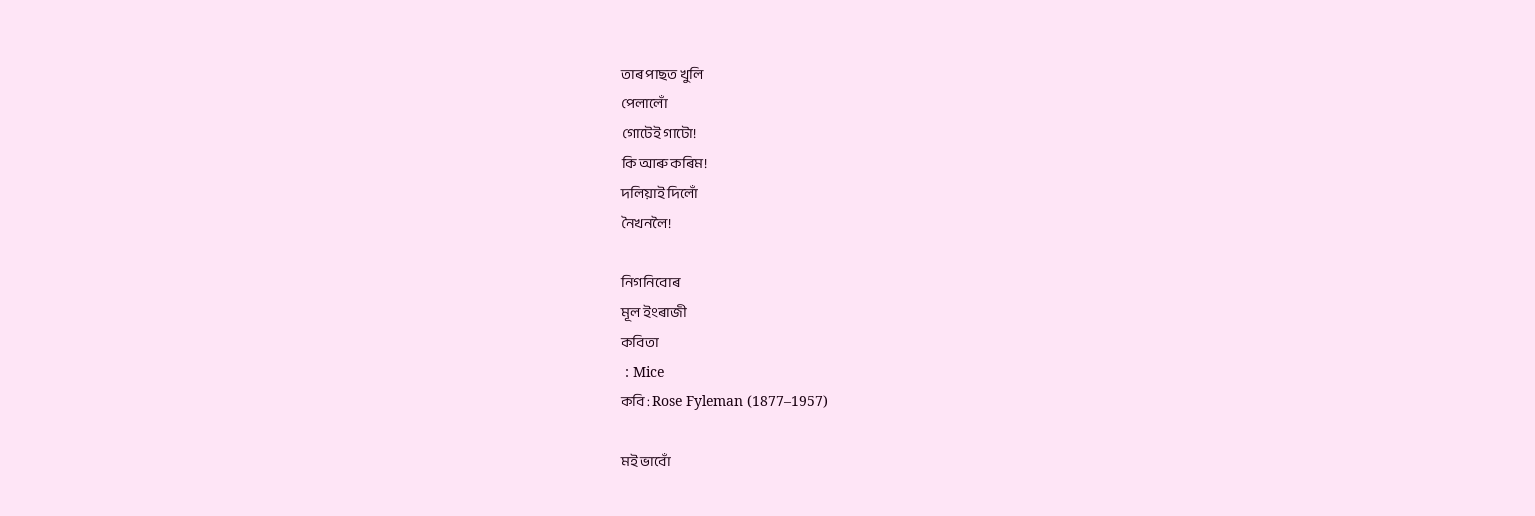তাৰ পাছত খুলি
পেলালোঁ
গোটেই গাটো!
কি আৰু কৰিম!
দলিয়াই দিলোঁ
নৈখনলৈ!

নিগনিবোৰ
মূল ইংৰাজী
কবিতা
 : Mice
কবি : Rose Fyleman (1877–1957)

মই ভাবোঁ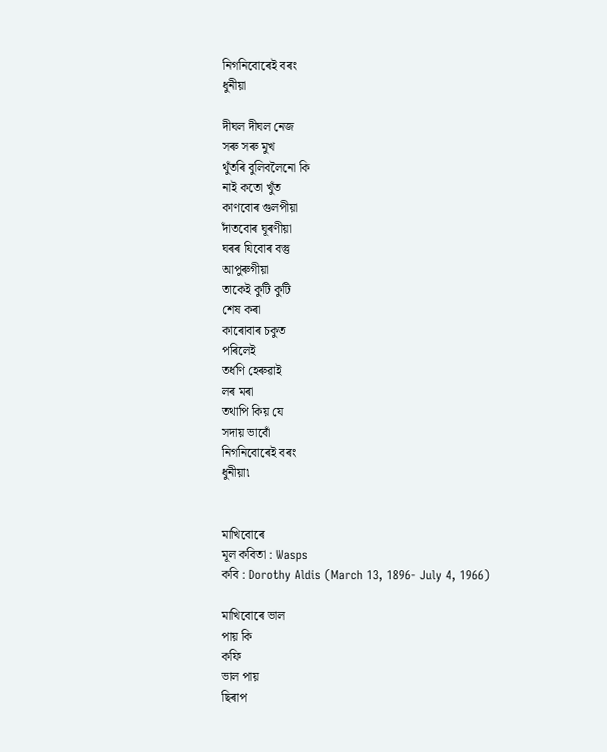নিগনিবোৰেই বৰং
ধুনীয়া

দীঘল দীঘল নেজ
সৰু সৰু মুখ
থুঁতৰি বুলিবলৈনো কি
নাই কতো খুঁত
কাণবোৰ গুলপীয়া
দাঁতবোৰ ঘূৰণীয়া
ঘৰৰ যিবোৰ বস্তু
আপুৰুগীয়া
তাকেই কুটি কুটি
শেষ কৰা
কাৰোবাৰ চকুত
পৰিলেই
তৰ্ধণি হেৰুৱাই
লৰ মৰা
তথাপি কিয় যে
সদায় ভাবোঁ
নিগনিবোৰেই বৰং
ধুনীয়া৷


মাখিবোৰে
মূল কবিতা : Wasps
কবি : Dorothy Aldis (March 13, 1896- July 4, 1966)

মাখিবোৰে ভাল
পায় কি
কফি
ভাল পায়
ছিৰাপ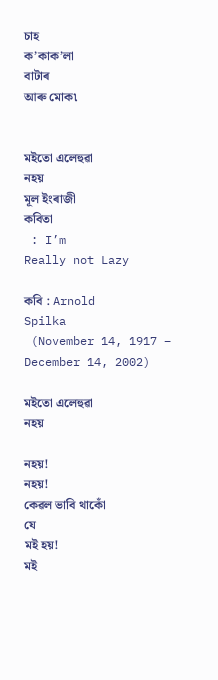চাহ
ক’কাক’লা
বাটাৰ
আৰু মোক৷


মইতো এলেহুৱা
নহয়
মূল ইংৰাজী
কবিতা
 : I’m
Really not Lazy

কবি : Arnold
Spilka
 (November 14, 1917 – December 14, 2002)

মইতো এলেহুৱা
নহয়

নহয়!
নহয়!
কেৱল ভাবি থাকোঁ
যে
মই হয়!
মই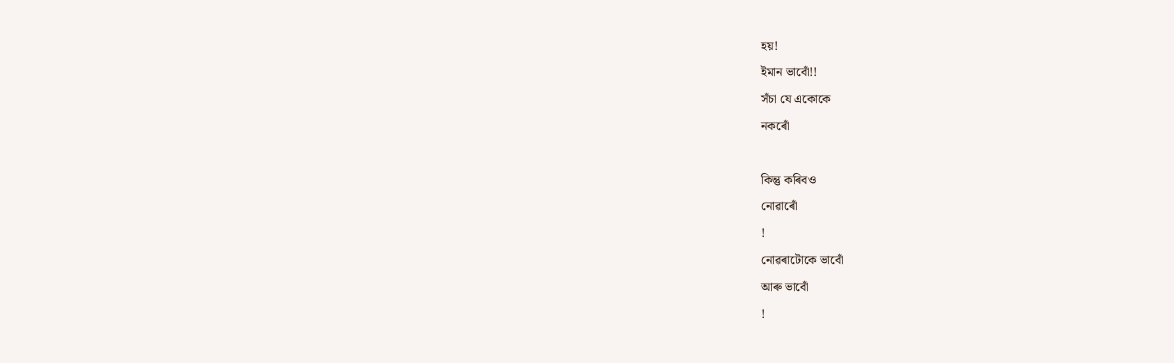হয়!
ইমান ভাবোঁ!!
সঁচা যে একোকে
নকৰোঁ

কিন্তু কৰিবও
নোৱাৰোঁ
!
নোৱৰাটোকে ভাবোঁ
আৰু ভাবোঁ
!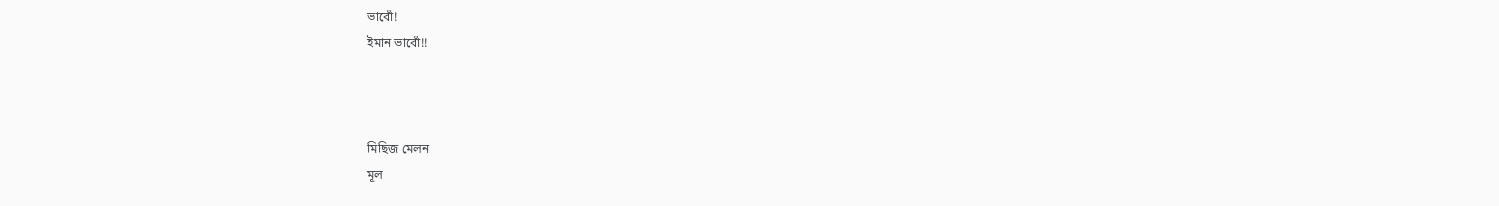ভাবোঁ!
ইমান ভাবোঁ!!



মিছিজ মেলন
মূল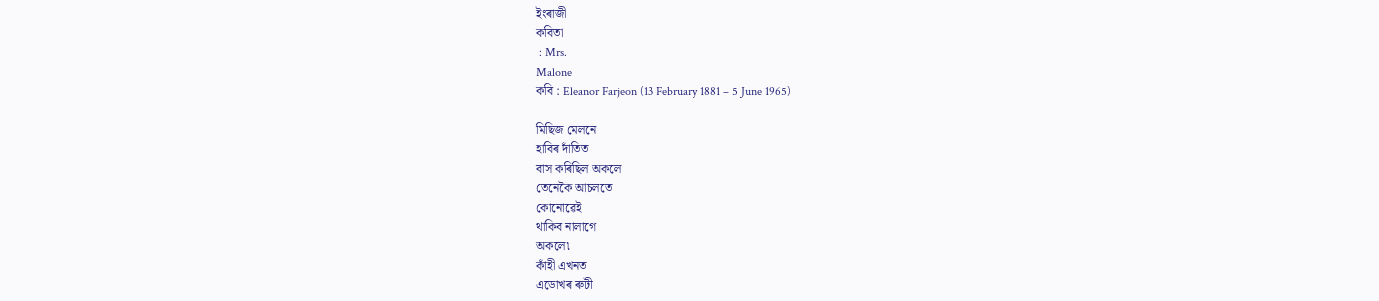ইংৰাজী
কবিতা
 : Mrs.
Malone
কবি : Eleanor Farjeon (13 February 1881 – 5 June 1965)

মিছিজ মেলনে
হাবিৰ দাঁতিত
বাস কৰিছিল অকলে
তেনেকৈ আচলতে
কোনোৱেই
থাকিব নালাগে
অকলে৷
কাঁহী এখনত
এডোখৰ ৰুটী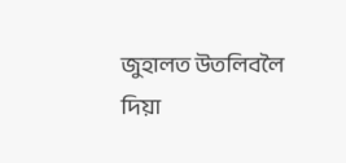জুহালত উতলিবলৈ
দিয়া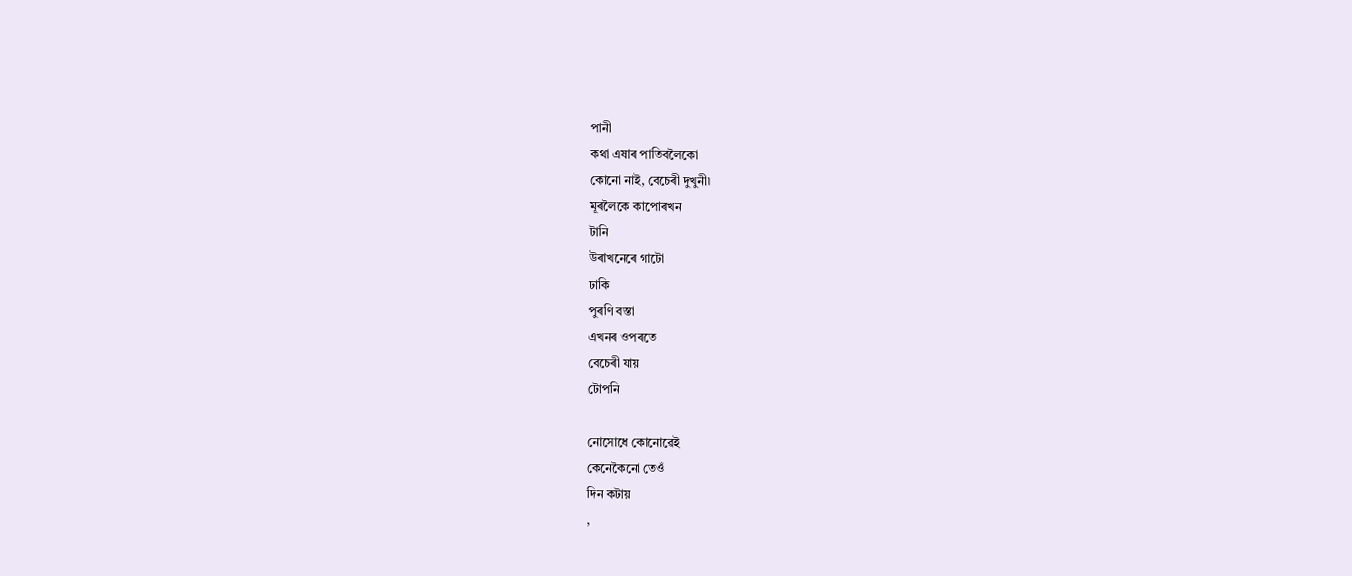পানী
কথা এষাৰ পাতিবলৈকো
কোনো নাই, বেচেৰী দুখুনী৷
মূৰলৈকে কাপোৰখন
টানি
উৰাখনেৰে গাটো
ঢাকি
পুৰণি বস্তা
এখনৰ ওপৰতে
বেচেৰী যায়
টোপনি

নোসোধে কোনোৱেই
কেনেকৈনো তেওঁ
দিন কটায়
,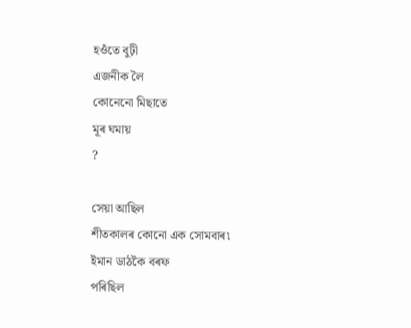হওঁতে বুঢ়ী
এজনীক লৈ
কোনেনো মিছাতে
মূৰ ঘমায়
?

সেয়া আছিল
শীতকালৰ কোনো এক সোমবাৰ৷
ইমান ডাঠকৈ বৰফ
পৰিছিল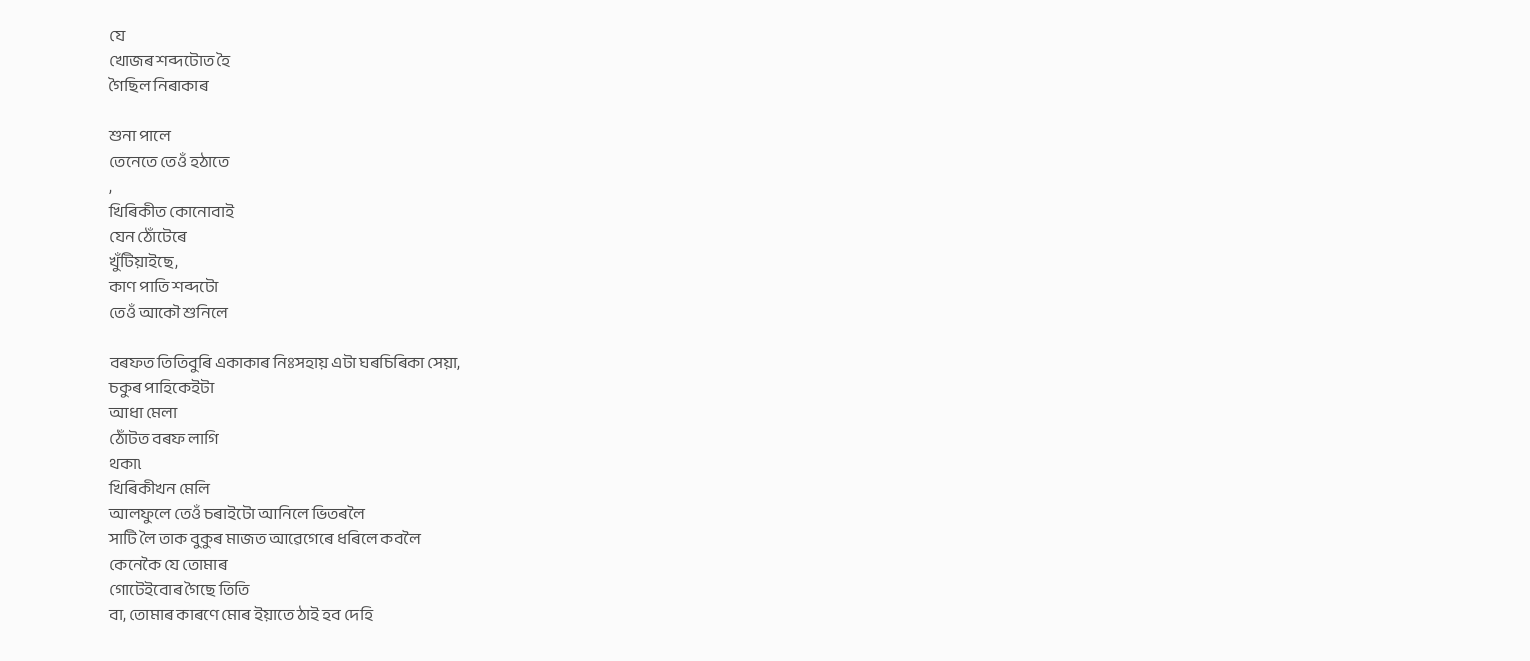যে
খোজৰ শব্দটোত হৈ
গৈছিল নিৰাকাৰ

শুনা পালে
তেনেতে তেওঁ হঠাতে
,
খিৰিকীত কোনোবাই
যেন ঠোঁটেৰে
খুঁটিয়াইছে,
কাণ পাতি শব্দটো
তেওঁ আকৌ শুনিলে

বৰফত তিতিবুৰি একাকাৰ নিঃসহায় এটা ঘৰচিৰিকা সেয়া,
চকুৰ পাহিকেইটা
আধা মেলা
ঠোঁটত বৰফ লাগি
থকা৷
খিৰিকীখন মেলি
আলফুলে তেওঁ চৰাইটো আনিলে ভিতৰলৈ
সাটি লৈ তাক বুকুৰ মাজত আৱেগেৰে ধৰিলে কবলৈ
কেনেকৈ যে তোমাৰ
গোটেইবোৰ গৈছে তিতি
বা, তোমাৰ কাৰণে মোৰ ইয়াতে ঠাই হব দেহি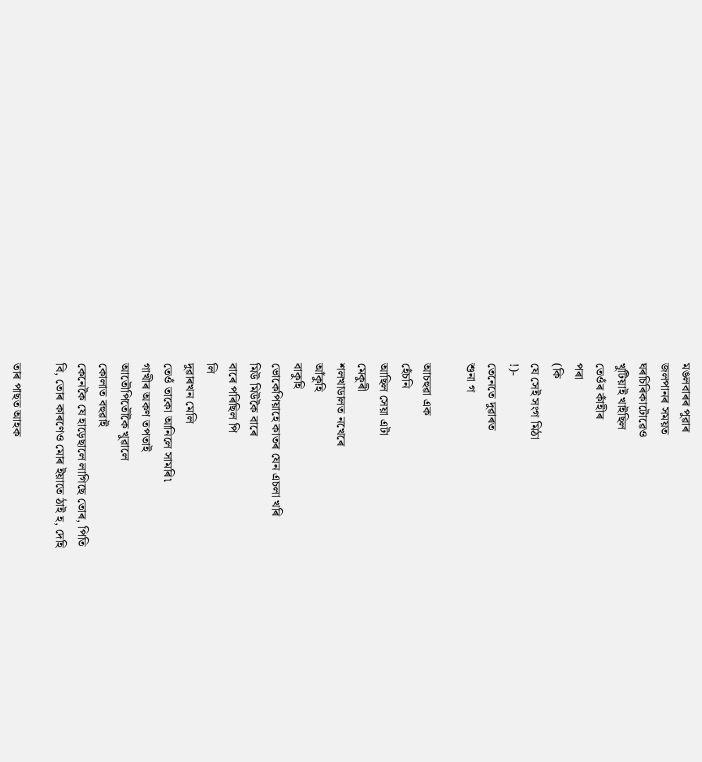মঙলবাৰৰ পুৱাৰ
জলপানৰ সময়ত
ঘৰচিৰিকাটোৱেও
খুটিয়াই খাইছিল
তেওঁৰ কাঁহীৰ
পৰা
(কি
যে সেই সংগ মিঠা
!)-
তেনেতে দুৱাৰত
শুনা গ

আচহুৱা এক
হেঁচনি
আছিল সেয়া এটা
মেকুৰী
শলখাডালত নখেৰে
আঁকুহি
বাকুহি
ভোকেপিয়াহে কাতৰ যেন এচলা খৰি
মিউ মিউকৈ বাৰে
বাৰে পৰিছিল পি
লি
দুৱাৰখন মেলি
তেওঁ তাকো আনিলে সামৰি৷
গাখীৰ অকণ তপতাই
আতৌপিতৌকৈ খুৱালে
কোলাত বহুৱাই
কেনেকৈ যে হাড়েছালে লাগিছে তোৰ, পিতি
বি, তোৰ কাৰণেও মোৰ ইয়াতে ঠাই হ, দেহি

তাৰ পাছত আহক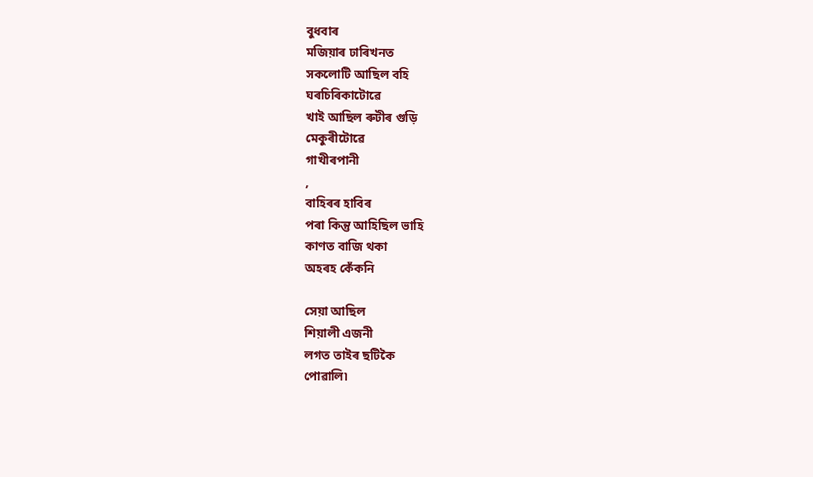বুধবাৰ
মজিয়াৰ ঢাৰিখনত
সকলোটি আছিল বহি
ঘৰচিৰিকাটোৱে
খাই আছিল ৰুটীৰ গুড়ি
মেকুৰীটোৱে
গাখীৰপানী
,
বাহিৰৰ হাবিৰ
পৰা কিন্তু আহিছিল ভাহি
কাণত বাজি থকা
অহৰহ কেঁকনি

সেয়া আছিল
শিয়ালী এজনী
লগত তাইৰ ছটিকৈ
পোৱালি৷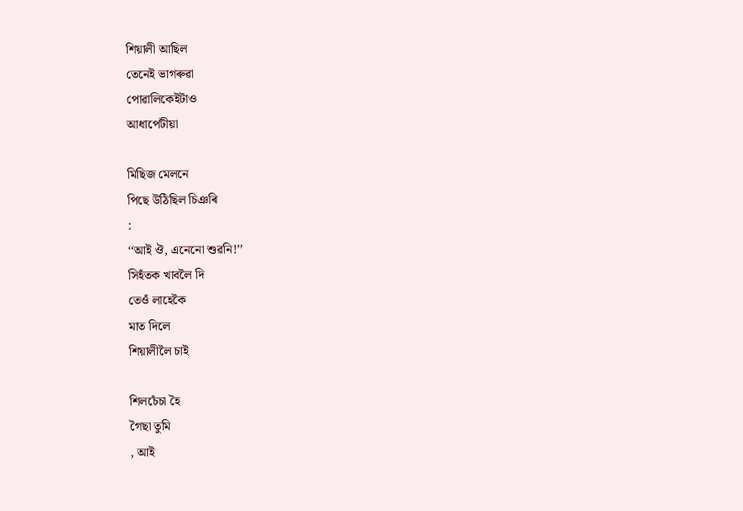শিয়ালী আছিল
তেনেই ভাগৰুৱা
পোৱালিকেইটাও
আধাপেটীয়া

মিছিজ মেলনে
পিছে উঠিছিল চিঞৰি
:
‘‘আই ঔ, এনেনো শুৱনি!’’
সিহঁতক খাবলৈ দি
তেওঁ লাহেকৈ
মাত দিলে
শিয়ালীলৈ চাই

শিলচেঁচা হৈ
গৈছা তুমি
, আই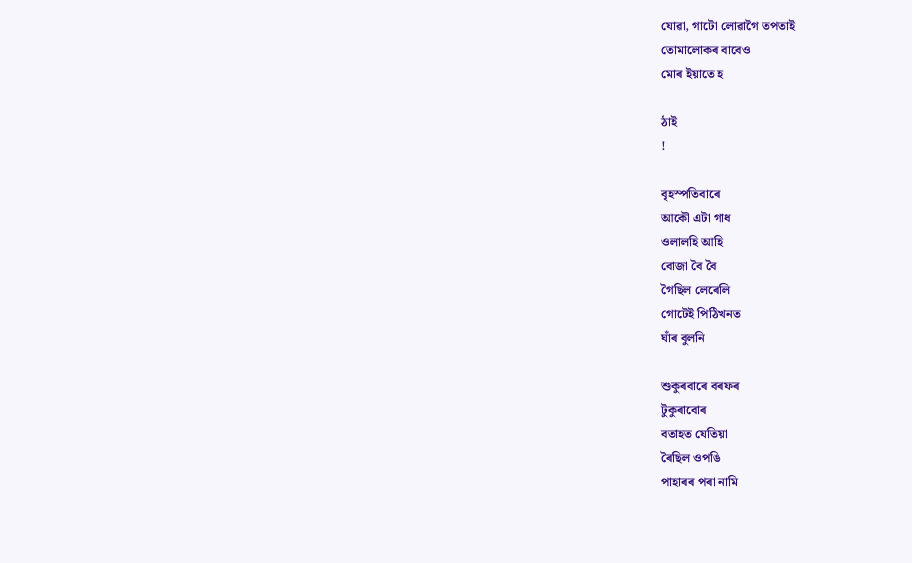যোৱা, গাটো লোৱাগৈ তপতাই
তোমালোকৰ বাবেও
মোৰ ইয়াতে হ

ঠাই
!

বৃহস্পতিবাৰে
আকৌ এটা গাধ
ওলালহি আহি
বোজা বৈ বৈ
গৈছিল লেৰেলি
গোটেই পিঠিখনত
ঘাঁৰ বুলনি

শুকুৰবাৰে বৰফৰ
টুকুৰাবোৰ
বতাহত যেতিয়া
ৰৈছিল ওপঙি
পাহাৰৰ পৰা নামি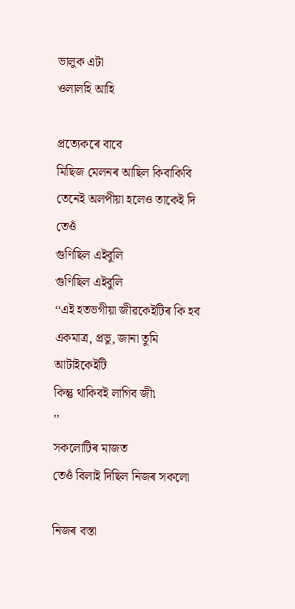ভালুক এটা
ওলালহি আহি

প্ৰত্যেকৰে বাবে
মিছিজ মেলনৰ আছিল কিবাকিবি
তেনেই অলপীয়া হলেও তাকেই দি তেওঁ
গুণিছিল এইবুলি
গুণিছিল এইবুলি
‘‘এই হতভগীয়া জীৱকেইটিৰ কি হব একমাত্ৰ, প্ৰভু, জানা তুমি
আটাইকেইটি
কিন্তু থাকিবই লাগিব জী৷
’’
সকলোটিৰ মাজত
তেওঁ বিলাই দিছিল নিজৰ সকলো

নিজৰ বস্তা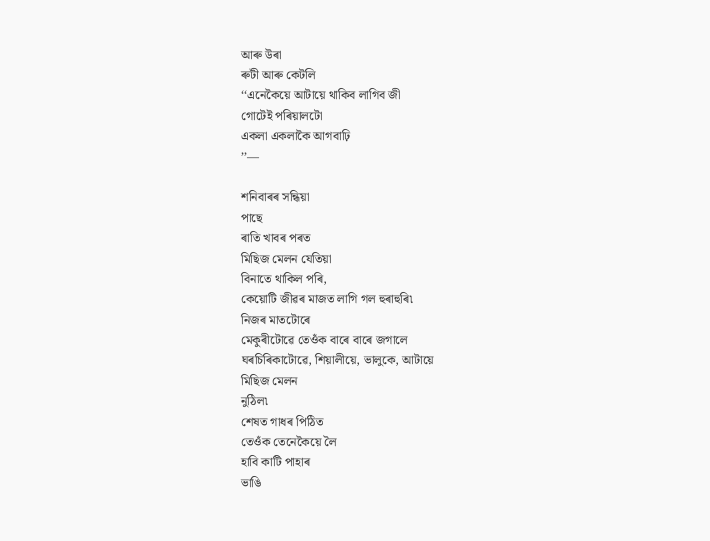আৰু উৰা
ৰুটী আৰু কেটলি
‘‘এনেকৈয়ে আটায়ে থাকিব লাগিব জী
গোটেই পৰিয়ালটো
একলা একলাকৈ আগবাঢ়ি
’’—

শনিবাৰৰ সন্ধিয়া
পাছে
ৰাতি খাবৰ পৰত
মিছিজ মেলন যেতিয়া
বিনাতে থাকিল পৰি,
কেয়োটি জীৱৰ মাজত লাগি গল হুৰাহুৰি৷
নিজৰ মাতটোৰে
মেকুৰীটোৱে তেওঁক বাৰে বাৰে জগালে
ঘৰচিৰিকাটোৱে, শিয়ালীয়ে, ভালুকে, আটায়ে
মিছিজ মেলন
নুঠিল৷
শেষত গাধৰ পিঠিত
তেওঁক তেনেকৈয়ে লৈ
হাবি কাটি পাহাৰ
ভাঙি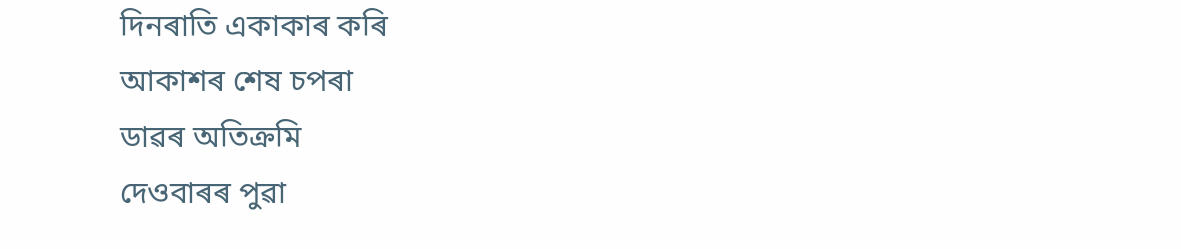দিনৰাতি একাকাৰ কৰি
আকাশৰ শেষ চপৰা
ডাৱৰ অতিক্ৰমি
দেওবাৰৰ পুৱা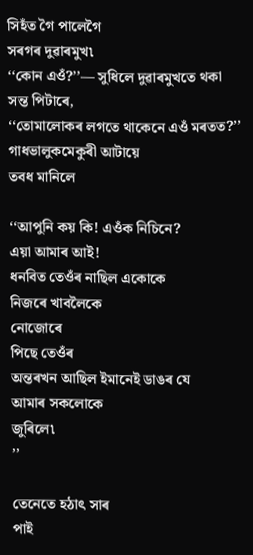সিহঁত গৈ পালেগৈ
সৰগৰ দুৱাৰমুখ৷
‘‘কোন এওঁ?’’— সুধিলে দুৱাৰমুখতে থকা সন্ত পিটাৰে,
‘‘তোমালোকৰ লগতে থাকেনে এওঁ মৰতত?’’
গাধভালুকমেকুৰী আটায়ে
তবধ মানিলে

‘‘আপুনি কয় কি! এওঁক নিচিনে?
এয়া আমাৰ আই!
ধনবিত তেওঁৰ নাছিল একোকে
নিজৰে খাবলৈকে
নোজোৰে
পিছে তেওঁৰ
অন্তৰখন আছিল ইমানেই ডাঙৰ যে
আমাৰ সকলোকে
জুৰিলে৷
’’

তেনেতে হঠাৎ সাৰ
পাই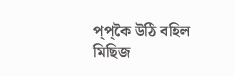প্‌প্‌কৈ‍ উঠি বহিল
মিছিজ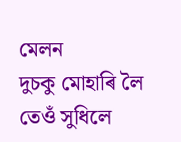মেলন
দুচকু মোহাৰি লৈ
তেওঁ সুধিলে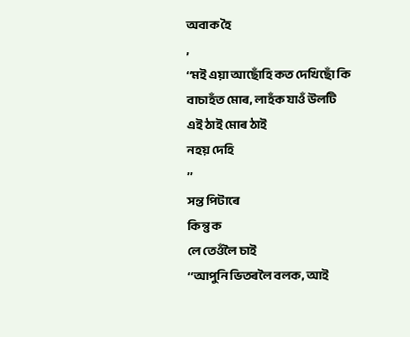অবাক হৈ
,
‘‘মই এয়া আছোঁহি কত দেখিছোঁ কি
বাচাহঁত মোৰ, লাহঁক যাওঁ উলটি
এই ঠাই মোৰ ঠাই
নহয় দেহি
’’
সন্ত পিটাৰে
কিন্তু ক
লে তেওঁলৈ চাই
‘‘আপুনি ভিতৰলৈ বলক, আই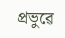প্ৰভুৱে‍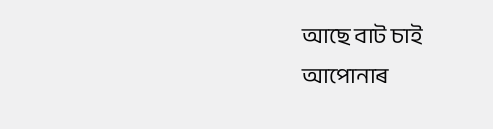আছে বাট চাই
আপোনাৰ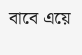বাবে এয়ে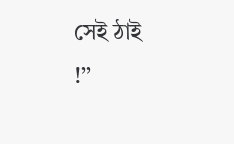সেই ঠাই
!’’